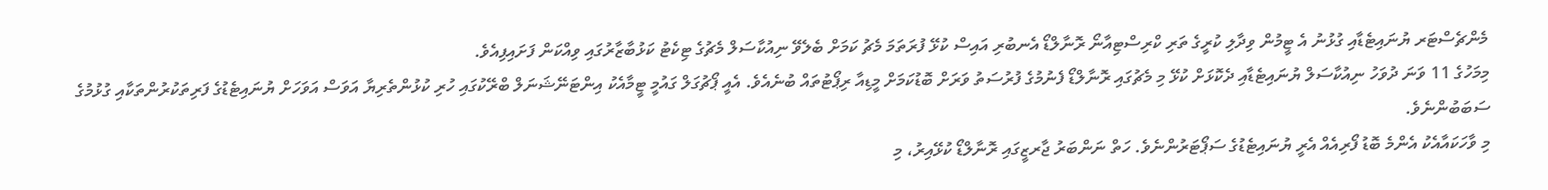މެންޗެސްޓަރ ޔުނައިޓެޑާއި ގުޅުނު އެ ޓީމުން ވިދާލި ކުރީގެ ތަރި ކްރިސްޓިއާނޯ ރޮނާލްޑޯ އެނބުރި އައިސް ކުޅޭ ފުރަތަމަ މެޗު ކަމަށް ބެލެވޭ ނިއުކާސަލް މެޗުގެ ޓިކެޓު ކަޅުބާޒާރުގައި ވިއްކަން ފަށައިފިއެވެ.
މިމަހުގެ 11 ވަނަ ދުވަހު ނިއުކާސަލް ޔުނައިޓެޑާއި ދެކޮޅަށް ކުޅޭ މި މެޗުގައި ރޮނާލްޑޯ ފެނުމުގެ ފުރުސަތު ވަރަށް ބޮޑުކަމަށް މީޑިއާ ރިޕޯޓުތައް ބުނެއެވެ. އެއީ ޕޯޗުގަލް ގައުމީ ޓީމާއެކު އިންޓަނޭޝަނަލް ބްރޭކުގައި ހުރި ކުޅުންތެރިޔާ އަވަސް އަވަހަށް ޔުނައިޓެޑުގެ ފަރިތަކުރުންތަކާއި ގުޅުމުގެ ސަބަބުންނެވެ.
މި ވާހަކައާއެކު އެންމެ ބޮޑު ފޯރިއެއް އެރީ ޔުނައިޓެޑުގެ ސަޕޯޓަރުންނެވެ. ހަތް ނަންބަރު ޖާރޒީގައި ރޮނާލްޑޯ ކުޅޭއިރު، މި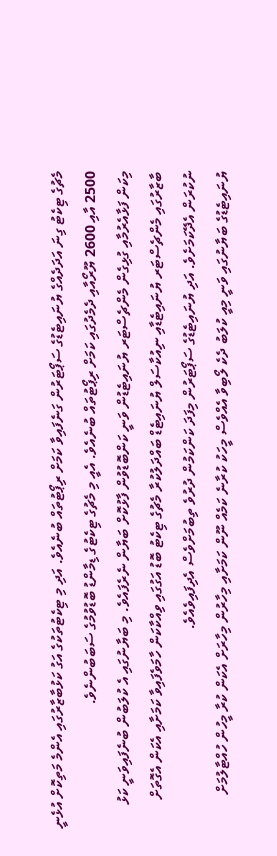މެޗުގެ ޓިކެޓު ގިނަ އަދަދެއްގެ ޔުނައިޓެޑުގެ ސަޕޯޓަރުން ގަނެފައިވާ ކަމަށް ރިޕޯޓުތައް ބުނެއެވެ. އަދި މި ޓިކެޓުތަކުގެ އަގު ކަޅުބާޒާރުގައި އެންމެ މަތިކޮށް އުޅެނީ 2500 އާއި 2600 ޔޫރޯއާއި ދެމެދުގައި ކަމަށް ރިޕޯޓުތައް ބުނެއެވެ. އެއީ މި މެޗުގެ ޓިކެޓުގެ ޑިމާންޑު ބޮޑުވުމުގެ ސަބަބުންނެވެ.
މިކަން ފަޅާއެރުމާއި ގުޅިގެން މެންޗެސްޓަރ ޔުނައިޓެޑުން ވަނީ ކަންބޮޑުވުން ފާޅުކޮށް ބަޔާން ނެރެފައެވެ. މި ބަޔާނުގައި އެ ކުލަބުން ބުނެފައިވަނީ ކަޅު ބާޒާރުގައި މެންޗެސްޓަރ ޔުނައިޓެޑާއި ނިއުކާސަލް ޔުނައިޓެޑް ބައްދަލުކުރާ މެޗުގެ ޓިކެޓު ބޮޑު އަގުގައި ވިއްކާކަން ހާމަވެފައިވާ ކަމަށާއި އެކަން އެގޮތަށް ނުކުރަން އެދޭކަމަށެވެ. އަދި ޔުނައިޓެޑުގެ ސަޕޯޓަރުން މިފަދަ ކަންކަމުން ދުރުވެ ތިބުމަށްވެސް އެދިފައިވެއެވެ.
ޔުނައިޓެޑުގެ ބަޔާނުގައި ވަނީ މިއީ ކުލަބު ދެކެ ލޯބިވާ އެއްވެސް މީހަކު ކުރާނެ ކަމެއް ނޫން ކަމަށާއި މިހާރުން މިހާރަށް އެކަން ކުރާ މީހުން ހުއްޓާލުމަށް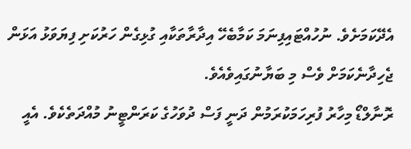އެދޭކަމަށެވެ. ނުހުއްޓައިފިނަމަ ކަމާބެހޭ އިދާރާތަކާއި ގުޅިގެން ހަރުކަށި ފިޔަވަޅު އަޅަން ޖެހިދާނެކަމަށް ވެސް މި ބަޔާނުގައިވެއެވެ.
ރޮނާލްޑޯ މިހާރު ފުރިހަމަކުރަމުން ދަނީ ފަސް ދުވަހުގެ ކަރަންޓީނު މުއްދަތެކެވެ. އެއީ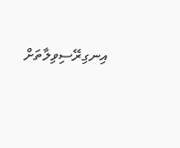އިނގިރޭސިވިލާތަށް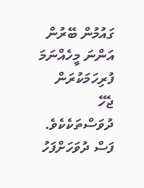ގައުމުން ބޭރުން އަންނަ މީހެއްނަމަ ފުރިހަމަކުރަން ޖެހޭ ދުވަސްތަކެކެވެ. ފަސް ދުވަހަށްފަހު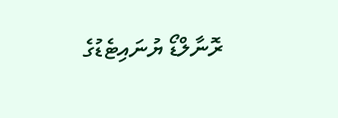ރޮނާލްޑޯ ޔުނައިޓެޑުގެ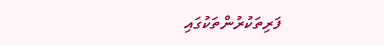ފަރިތަކުރުންތަކުގައި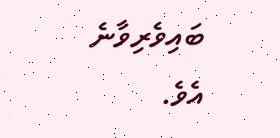ބައިވެރިވާނެ އެވެ.